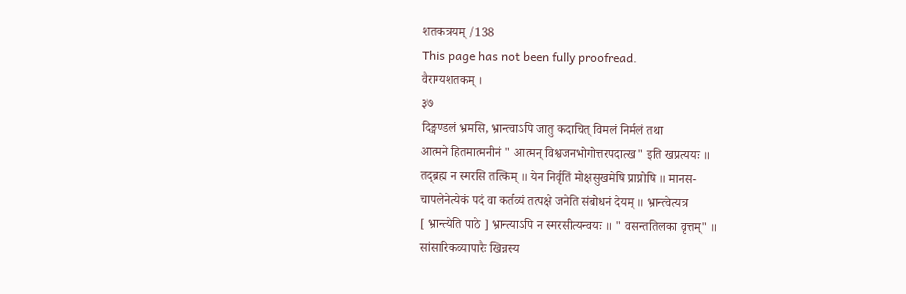शतकत्रयम् /138
This page has not been fully proofread.
वैराग्यशतकम् ।
३७
दिङ्मण्डलं भ्रमसि, भ्रान्त्वाऽपि जातु कदाचित् विमलं निर्मलं तथा
आत्मने हितमात्मनीनं " आत्मन् विश्वजनभोगोत्तरपदात्ख" इति खप्रत्ययः ॥
तद्ब्रह्म न स्मरसि तत्किम् ॥ येन निर्वृतिं मोक्षसुखमेषि प्राप्नोषि ॥ मानस-
चापलेनेत्येकं पदं वा कर्तव्यं तत्पक्षे जनेति संबोधनं देयम् ॥ भ्रान्त्वेत्यत्र
[ भ्रान्त्येति पाठे ] भ्रान्त्याऽपि न स्मरसीत्यन्वयः ॥ " वसन्ततिलका वृत्तम्" ॥
सांसारिकव्यापारैः खिन्नस्य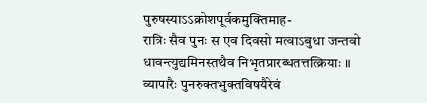पुरुषस्याऽऽक्रोशपूर्वकमुक्तिमाह-
रात्रिः सैव पुनः स एव दिवसो मत्वाऽबुधा जन्तवो
धावन्त्युद्यमिनस्तथैव निभृतप्रारब्धतत्तत्क्रियाः ॥
व्यापारैः पुनरुक्तभुक्तविषयैरेवं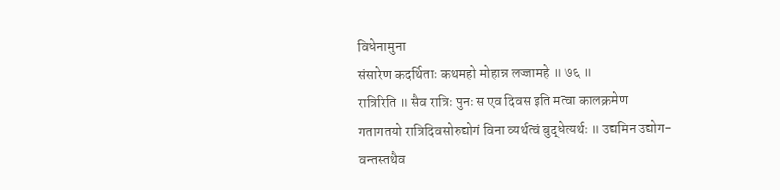विधेनामुना
संसारेण कदर्थिताः कथमहो मोहान्न लज्जामहे ॥ ७६ ॥
रात्रिरिति ॥ सैव रात्रिः पुनः स एव दिवस इति मत्वा कालक्रमेण
गतागतयो रात्रिदिवसोरुद्योगं विना व्यर्थत्वं बुद्धेत्यर्थः ॥ उद्यमिन उद्योग-
वन्तस्तथैव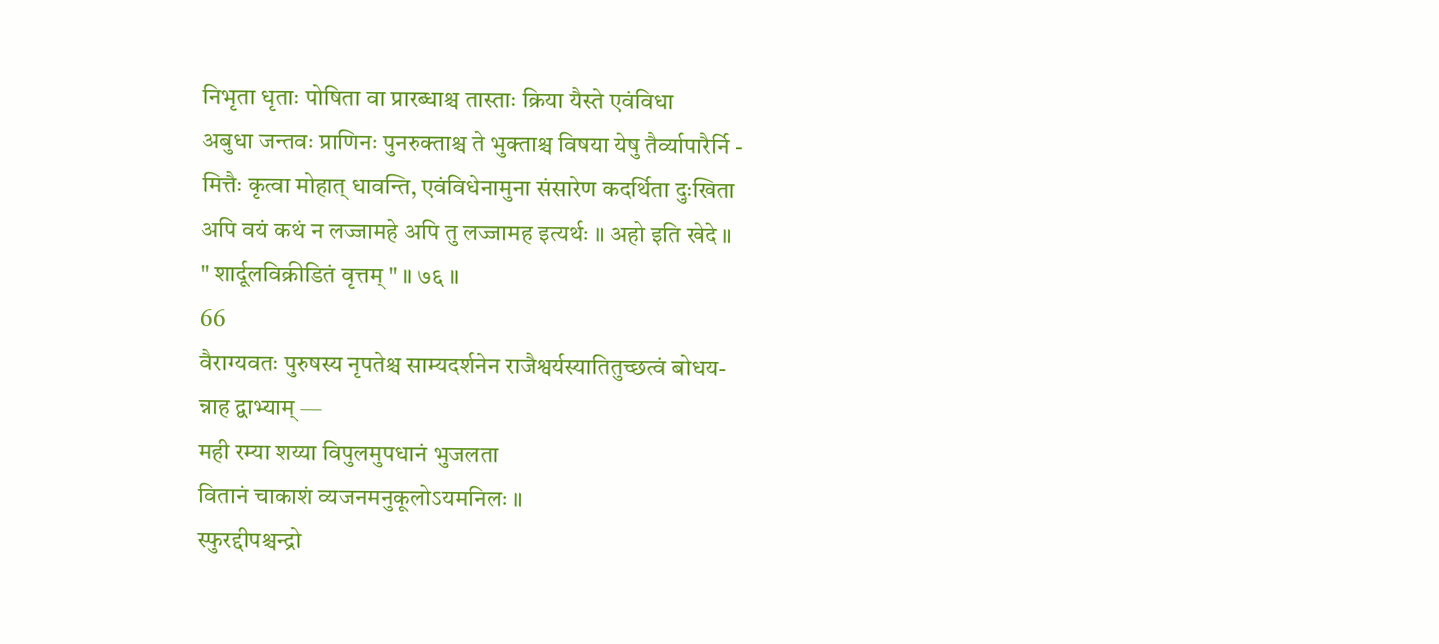निभृता धृताः पोषिता वा प्रारब्धाश्च तास्ताः क्रिया यैस्ते एवंविधा
अबुधा जन्तवः प्राणिनः पुनरुक्ताश्च ते भुक्ताश्च विषया येषु तैर्व्यापारैर्नि -
मित्तैः कृत्वा मोहात् धावन्ति, एवंविधेनामुना संसारेण कदर्थिता दुःखिता
अपि वयं कथं न लज्जामहे अपि तु लज्जामह इत्यर्थः ॥ अहो इति खेदे ॥
" शार्दूलविक्रीडितं वृत्तम् " ॥ ७६ ॥
66
वैराग्यवतः पुरुषस्य नृपतेश्च साम्यदर्शनेन राजैश्वर्यस्यातितुच्छत्वं बोधय-
न्नाह द्वाभ्याम् —
मही रम्या शय्या विपुलमुपधानं भुजलता
वितानं चाकाशं व्यजनमनुकूलोऽयमनिलः ॥
स्फुरद्दीपश्चन्द्रो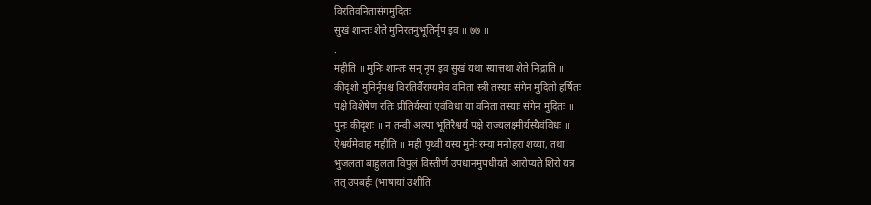विरतिवनितासंगमुदितः
सुखं शान्तः शेते मुनिरतनुभूतिर्नृप इव ॥ ७७ ॥
.
महीति ॥ मुनिः शान्तः सन् नृप इव सुखं यथा स्यात्तथा शेते निद्राति ॥
कीदृशो मुनिर्नृपश्च विरतिर्वैराग्यमेव वनिता स्त्री तस्याः संगेन मुदितो हर्षितः
पक्षे विशेषेण रतिः प्रीतिर्यस्यां एवंविधा या वनिता तस्याः संगेन मुदितः ॥
पुनः कीदृशः ॥ न तन्वी अल्पा भूतिरैश्वर्यं पक्षे राज्यलक्ष्मीर्यस्यैवंविधः ॥
ऐश्वर्यमेवाह महीति ॥ मही पृथ्वी यस्य मुनेः रम्या मनोहरा शय्या, तथा
भुजलता बाहुलता विपुलं विस्तीर्ण उपधानमुपधीयते आरोप्यते शिरो यत्र
तत् उपबर्हः (भाषायां उशीति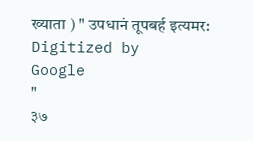ख्याता ) " उपधानं तूपबर्ह इत्यमर:
Digitized by
Google
"
३७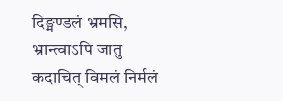दिङ्मण्डलं भ्रमसि, भ्रान्त्वाऽपि जातु कदाचित् विमलं निर्मलं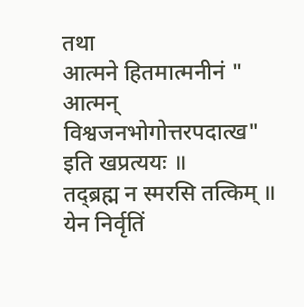तथा
आत्मने हितमात्मनीनं " आत्मन् विश्वजनभोगोत्तरपदात्ख" इति खप्रत्ययः ॥
तद्ब्रह्म न स्मरसि तत्किम् ॥ येन निर्वृतिं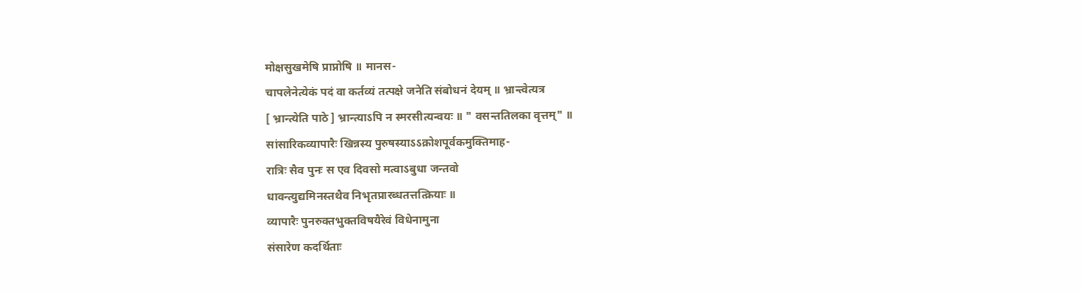मोक्षसुखमेषि प्राप्नोषि ॥ मानस-
चापलेनेत्येकं पदं वा कर्तव्यं तत्पक्षे जनेति संबोधनं देयम् ॥ भ्रान्त्वेत्यत्र
[ भ्रान्त्येति पाठे ] भ्रान्त्याऽपि न स्मरसीत्यन्वयः ॥ " वसन्ततिलका वृत्तम्" ॥
सांसारिकव्यापारैः खिन्नस्य पुरुषस्याऽऽक्रोशपूर्वकमुक्तिमाह-
रात्रिः सैव पुनः स एव दिवसो मत्वाऽबुधा जन्तवो
धावन्त्युद्यमिनस्तथैव निभृतप्रारब्धतत्तत्क्रियाः ॥
व्यापारैः पुनरुक्तभुक्तविषयैरेवं विधेनामुना
संसारेण कदर्थिताः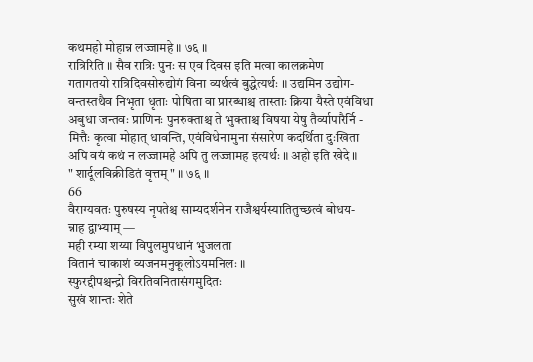कथमहो मोहान्न लज्जामहे ॥ ७६ ॥
रात्रिरिति ॥ सैव रात्रिः पुनः स एव दिवस इति मत्वा कालक्रमेण
गतागतयो रात्रिदिवसोरुद्योगं विना व्यर्थत्वं बुद्धेत्यर्थः ॥ उद्यमिन उद्योग-
वन्तस्तथैव निभृता धृताः पोषिता वा प्रारब्धाश्च तास्ताः क्रिया यैस्ते एवंविधा
अबुधा जन्तवः प्राणिनः पुनरुक्ताश्च ते भुक्ताश्च विषया येषु तैर्व्यापारैर्नि -
मित्तैः कृत्वा मोहात् धावन्ति, एवंविधेनामुना संसारेण कदर्थिता दुःखिता
अपि वयं कथं न लज्जामहे अपि तु लज्जामह इत्यर्थः ॥ अहो इति खेदे ॥
" शार्दूलविक्रीडितं वृत्तम् " ॥ ७६ ॥
66
वैराग्यवतः पुरुषस्य नृपतेश्च साम्यदर्शनेन राजैश्वर्यस्यातितुच्छत्वं बोधय-
न्नाह द्वाभ्याम् —
मही रम्या शय्या विपुलमुपधानं भुजलता
वितानं चाकाशं व्यजनमनुकूलोऽयमनिलः ॥
स्फुरद्दीपश्चन्द्रो विरतिवनितासंगमुदितः
सुखं शान्तः शेते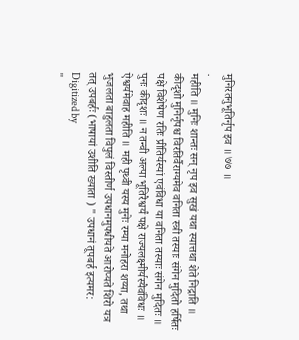मुनिरतनुभूतिर्नृप इव ॥ ७७ ॥
.
महीति ॥ मुनिः शान्तः सन् नृप इव सुखं यथा स्यात्तथा शेते निद्राति ॥
कीदृशो मुनिर्नृपश्च विरतिर्वैराग्यमेव वनिता स्त्री तस्याः संगेन मुदितो हर्षितः
पक्षे विशेषेण रतिः प्रीतिर्यस्यां एवंविधा या वनिता तस्याः संगेन मुदितः ॥
पुनः कीदृशः ॥ न तन्वी अल्पा भूतिरैश्वर्यं पक्षे राज्यलक्ष्मीर्यस्यैवंविधः ॥
ऐश्वर्यमेवाह महीति ॥ मही पृथ्वी यस्य मुनेः रम्या मनोहरा शय्या, तथा
भुजलता बाहुलता विपुलं विस्तीर्ण उपधानमुपधीयते आरोप्यते शिरो यत्र
तत् उपबर्हः (भाषायां उशीति ख्याता ) " उपधानं तूपबर्ह इत्यमर:
Digitized by
"